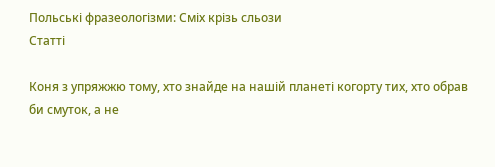Польські фразеологізми: Сміх крізь сльози
Статті

Коня з упряжжю тому, хто знайде на нашій планеті когорту тих, хто обрав би смуток, а не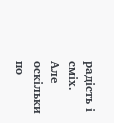радість і сміх. Але оскільки по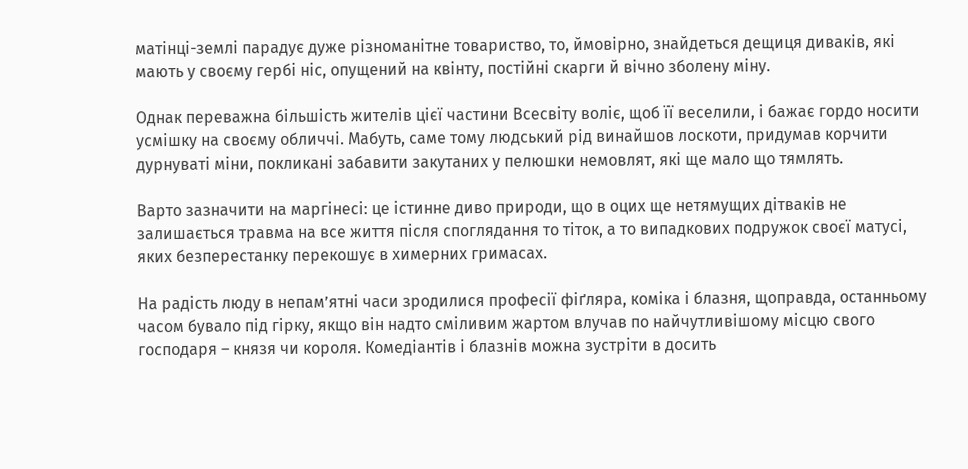матінці-землі парадує дуже різноманітне товариство, то, ймовірно, знайдеться дещиця диваків, які мають у своєму гербі ніс, опущений на квінту, постійні скарги й вічно зболену міну.

Однак переважна більшість жителів цієї частини Всесвіту воліє, щоб її веселили, і бажає гордо носити усмішку на своєму обличчі. Мабуть, саме тому людський рід винайшов лоскоти, придумав корчити дурнуваті міни, покликані забавити закутаних у пелюшки немовлят, які ще мало що тямлять.

Варто зазначити на маргінесі: це істинне диво природи, що в оцих ще нетямущих дітваків не залишається травма на все життя після споглядання то тіток, а то випадкових подружок своєї матусі, яких безперестанку перекошує в химерних гримасах.

На радість люду в непам’ятні часи зродилися професії фіґляра, коміка і блазня, щоправда, останньому часом бувало під гірку, якщо він надто сміливим жартом влучав по найчутливішому місцю свого господаря – князя чи короля. Комедіантів і блазнів можна зустріти в досить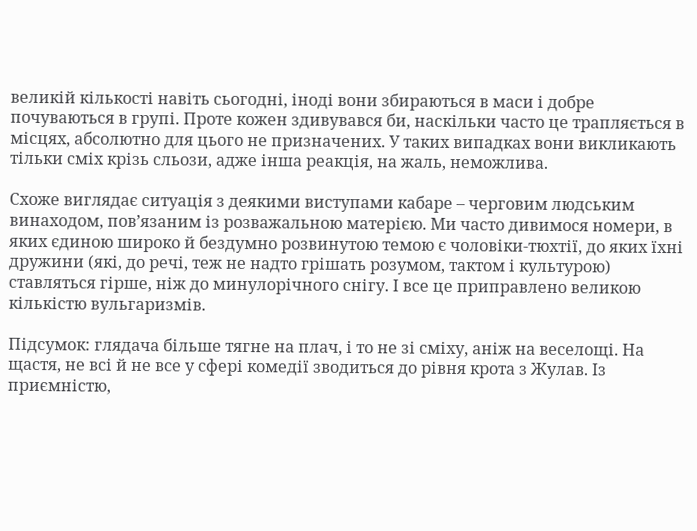великій кількості навіть сьогодні, іноді вони збираються в маси і добре почуваються в групі. Проте кожен здивувався би, наскільки часто це трапляється в місцях, абсолютно для цього не призначених. У таких випадках вони викликають тільки сміх крізь сльози, адже інша реакція, на жаль, неможлива.

Схоже виглядає ситуація з деякими виступами кабаре – черговим людським винаходом, пов’язаним із розважальною матерією. Ми часто дивимося номери, в яких єдиною широко й бездумно розвинутою темою є чоловіки-тюхтії, до яких їхні дружини (які, до речі, теж не надто грішать розумом, тактом і культурою) ставляться гірше, ніж до минулорічного снігу. І все це приправлено великою кількістю вульгаризмів.

Підсумок: глядача більше тягне на плач, і то не зі сміху, аніж на веселощі. На щастя, не всі й не все у сфері комедії зводиться до рівня крота з Жулав. Із приємністю,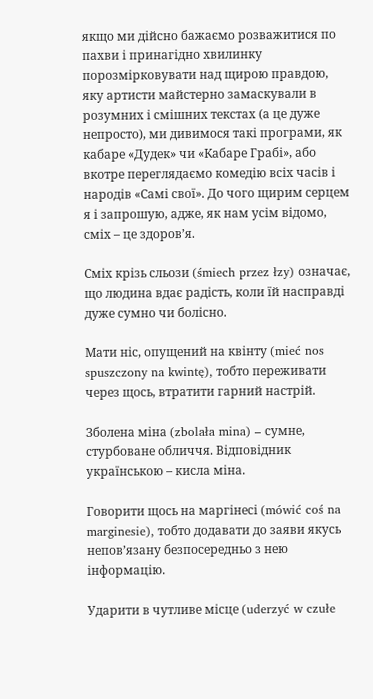якщо ми дійсно бажаємо розважитися по пахви і принагідно хвилинку порозмірковувати над щирою правдою, яку артисти майстерно замаскували в розумних і смішних текстах (а це дуже непросто), ми дивимося такі програми, як кабаре «Дудек» чи «Кабаре Грабі», або вкотре переглядаємо комедію всіх часів і народів «Самі свої». До чого щирим серцем я і запрошую, адже, як нам усім відомо, сміх – це здоров’я.

Сміх крізь сльози (śmiech przez łzy) означає, що людина вдає радість, коли їй насправді дуже сумно чи болісно.

Мати ніс, опущений на квінту (mieć nos spuszczony na kwintę), тобто переживати через щось, втратити гарний настрій.

Зболена міна (zbolała mina) – сумне, стурбоване обличчя. Відповідник українською – кисла міна.

Говорити щось на маргінесі (mówić coś na marginesie), тобто додавати до заяви якусь непов’язану безпосередньо з нею інформацію.

Ударити в чутливе місце (uderzyć w czułe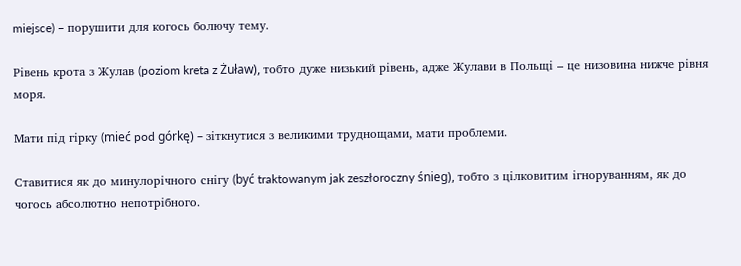miejsce) – порушити для когось болючу тему.

Рівень крота з Жулав (poziom kreta z Żuław), тобто дуже низький рівень, адже Жулави в Польщі – це низовина нижче рівня моря.

Мати під гірку (mieć pod górkę) – зіткнутися з великими труднощами, мати проблеми.

Ставитися як до минулорічного снігу (być traktowanym jak zeszłoroczny śnieg), тобто з цілковитим ігноруванням, як до чогось абсолютно непотрібного.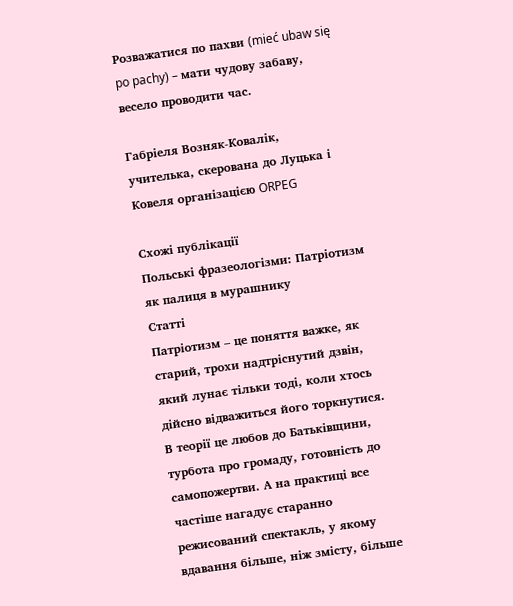Розважатися по пахви (mieć ubaw się po pachy) – мати чудову забаву, весело проводити час.

Габріеля Возняк-Ковалік,
учителька, скерована до Луцька і Ковеля організацією ORPEG

Схожі публікації
Польські фразеологізми: Патріотизм як палиця в мурашнику
Статті
Патріотизм – це поняття важке, як старий, трохи надтріснутий дзвін, який лунає тільки тоді, коли хтось дійсно відважиться його торкнутися. В теорії це любов до Батьківщини, турбота про громаду, готовність до самопожертви. А на практиці все частіше нагадує старанно режисований спектакль, у якому вдавання більше, ніж змісту, більше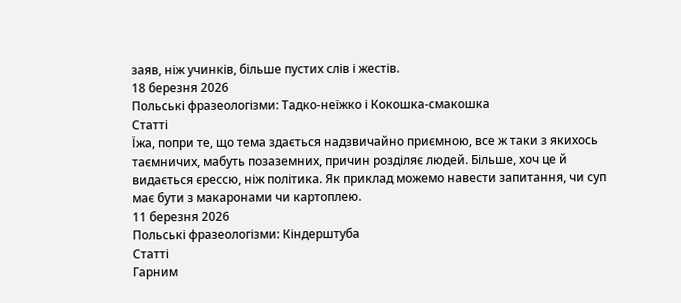заяв, ніж учинків, більше пустих слів і жестів.
18 березня 2026
Польські фразеологізми: Тадко-неїжко і Кокошка-смакошка
Статті
Їжа, попри те, що тема здається надзвичайно приємною, все ж таки з якихось таємничих, мабуть позаземних, причин розділяє людей. Більше, хоч це й видається єрессю, ніж політика. Як приклад можемо навести запитання, чи суп має бути з макаронами чи картоплею.
11 березня 2026
Польські фразеологізми: Кіндерштуба
Статті
Гарним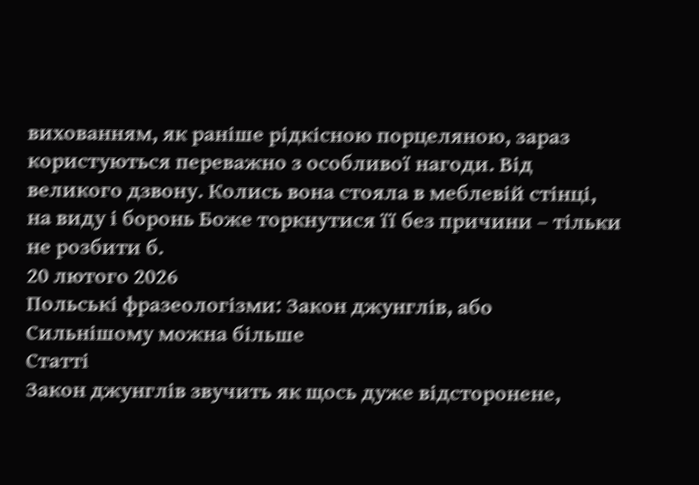вихованням, як раніше рідкісною порцеляною, зараз користуються переважно з особливої нагоди. Від великого дзвону. Колись вона стояла в меблевій стінці, на виду і боронь Боже торкнутися її без причини – тільки не розбити б.
20 лютого 2026
Польські фразеологізми: Закон джунглів, або Сильнішому можна більше
Статті
Закон джунглів звучить як щось дуже відсторонене,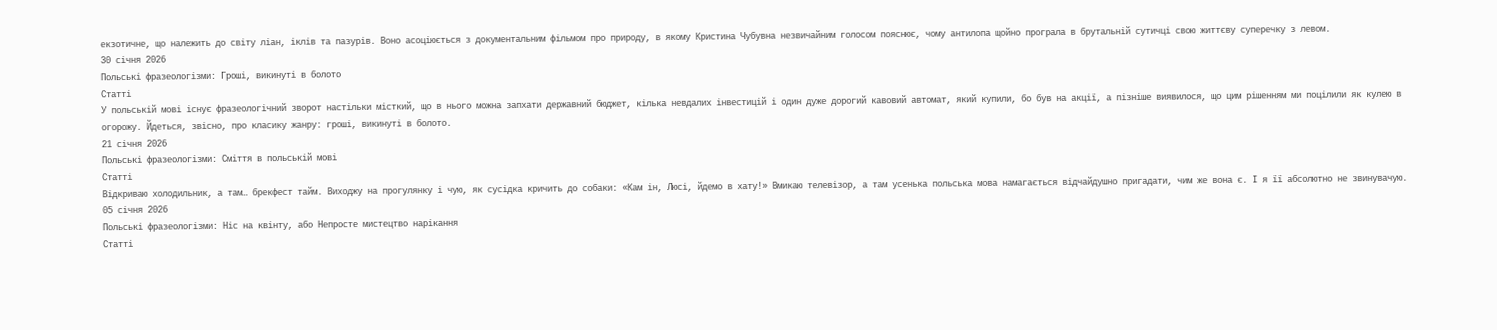екзотичне, що належить до світу ліан, іклів та пазурів. Воно асоціюється з документальним фільмом про природу, в якому Кристина Чубувна незвичайним голосом пояснює, чому антилопа щойно програла в брутальній сутичці свою життєву суперечку з левом.
30 січня 2026
Польські фразеологізми: Гроші, викинуті в болото
Статті
У польській мові існує фразеологічний зворот настільки місткий, що в нього можна запхати державний бюджет, кілька невдалих інвестицій і один дуже дорогий кавовий автомат, який купили, бо був на акції, а пізніше виявилося, що цим рішенням ми поцілили як кулею в огорожу. Йдеться, звісно, про класику жанру: гроші, викинуті в болото.
21 січня 2026
Польські фразеологізми: Сміття в польській мові
Статті
Відкриваю холодильник, а там… брекфест тайм. Виходжу на прогулянку і чую, як сусідка кричить до собаки: «Кам ін, Люсі, йдемо в хату!» Вмикаю телевізор, а там усенька польська мова намагається відчайдушно пригадати, чим же вона є. І я її абсолютно не звинувачую.
05 січня 2026
Польські фразеологізми: Ніс на квінту, або Непросте мистецтво нарікання
Статті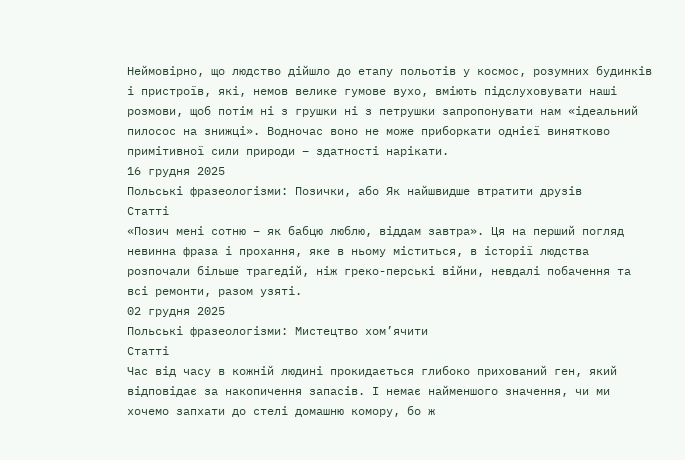Неймовірно, що людство дійшло до етапу польотів у космос, розумних будинків і пристроїв, які, немов велике гумове вухо, вміють підслуховувати наші розмови, щоб потім ні з грушки ні з петрушки запропонувати нам «ідеальний пилосос на знижці». Водночас воно не може приборкати однієї винятково примітивної сили природи – здатності нарікати.
16 грудня 2025
Польські фразеологізми: Позички, або Як найшвидше втратити друзів
Статті
«Позич мені сотню – як бабцю люблю, віддам завтра». Ця на перший погляд невинна фраза і прохання, яке в ньому міститься, в історії людства розпочали більше трагедій, ніж греко-перські війни, невдалі побачення та всі ремонти, разом узяті.
02 грудня 2025
Польські фразеологізми: Мистецтво хом’ячити
Статті
Час від часу в кожній людині прокидається глибоко прихований ген, який відповідає за накопичення запасів. І немає найменшого значення, чи ми хочемо запхати до стелі домашню комору, бо ж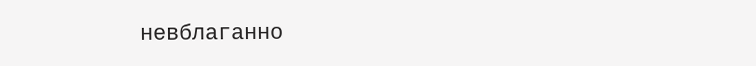невблаганно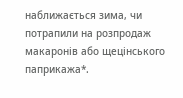наближається зима, чи потрапили на розпродаж макаронів або щецінського паприкажа*.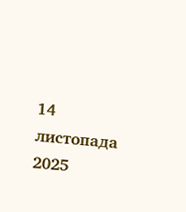14 листопада 2025